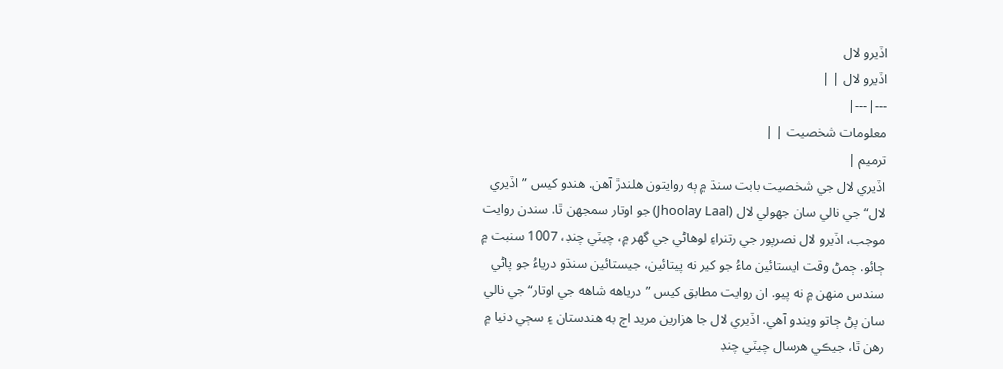اڏيرو لال
اڏيرو لال | |
---|---|
معلومات شخصيت | |
ترميم |
اڏيري لال جي شخصيت بابت سنڌ ۾ ٻه روايتون هلندڙ آهن. هندو کيس ”اڏيري لال“ جي نالي سان جهولي لال (Jhoolay Laal) جو اوتار سمجهن ٿا. سندن روايت موجب، اڏيرو لال نصرپور جي رتنراءِ لوهاڻي جي گهر ۾، چيٽي چنڊ، 1007 سنبت ۾ ڄائو. ڄمڻ وقت ايستائين ماءُ جو کير نه پيتائين، جيستائين سنڌو درياءُ جو پاڻي سندس منهن ۾ نه پيو. ان روايت مطابق کيس ”درياهه شاهه جي اوتار“ جي نالي سان پڻ ڄاتو ويندو آهي. اڏيري لال جا هزارين مريد اڄ به هندستان ۽ سڄي دنيا ۾ رهن ٿا، جيڪي هرسال چيٽي چنڊ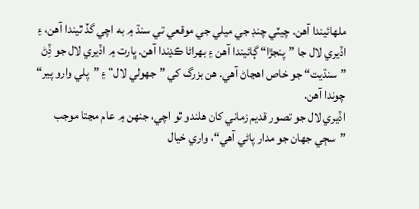ملهائيندا آهن. چيٽي چنڊ جي ميلي جي موقعي تي سنڌ ۾ به اچي گڏ ٿيندا آهن، ۽ اڏيري لال جا ”پنجڙا“ ڳائيندا آهن ۽ بهراڻا ڪڍندا آهن. ڀارت ۾ اڏيري لال جو ڏِڻ ”سنڌيت“ جو خاص اهڃاڻ آهي. هن بزرگ کي ”جهولي لال“ ۽ ”پلي وارو پير“ چوندا آهن.
اڏيري لال جو تصور قديم زماني کان هلندو ٿو اچي، جنهن ۾ عام مڃتا موجب ”سڄي جهان جو مدار پاڻي آهي“، واري خيال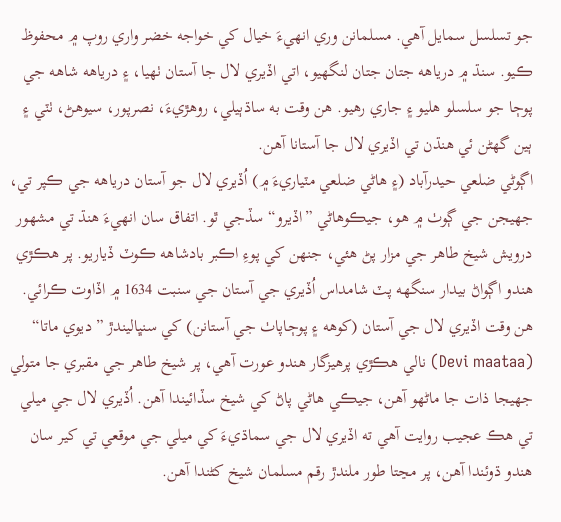جو تسلسل سمايل آهي. مسلمانن وري انهيءَ خيال کي خواجه خضر واري روپ ۾ محفوظ ڪيو. سنڌ ۾ درياهه جتان جتان لنگهيو، اتي اڏيري لال جا آستان ٺهيا، ۽ درياهه شاهه جي پوڄا جو سلسلو هليو ۽ جاري رهيو. هن وقت به ساڌٻيلي، روهڙيءَ، نصرپور، سيوهڻ، ٺٽي ۽ ٻين گهڻن ئي هنڌن تي اڏيري لال جا آستانا آهن.
اڳوڻي ضلعي حيدرآباد (۽ هاڻي ضلعي مٽياريءَ ۾) اُڏيري لال جو آستان درياهه جي ڪپر تي، جهيجن جي ڳوٺ ۾ هو، جيڪوهاڻي ”اڏيرو“ سڏجي ٿو. اتفاق سان انهيءَ هنڌ تي مشهور درويش شيخ طاهر جي مزار پڻ هئي، جنهن کي پوءِ اڪبر بادشاهه ڪوٽ ڏياريو. پر هڪڙي هندو اڳواڻ بيدار سنگهه پٽ شامداس اُڏيري جي آستان جي سنبت 1634 ۾ اڏاوت ڪرائي. هن وقت اڏيري لال جي آستان (کوهه ۽ پوڄاپاٺ جي آستانن) کي سنڀاليندڙ ”ديوي ماتا“ (Devi maataa) نالي هڪڙي پرهيزگار هندو عورت آهي، پر شيخ طاهر جي مقبري جا متولي جهيجا ذات جا ماڻهو آهن، جيڪي هاڻي پاڻ کي شيخ سڏائيندا آهن. اُڏيري لال جي ميلي تي هڪ عجيب روايت آهي ته اڏيري لال جي سماڌيءَ کي ميلي جي موقعي تي کير سان هندو ڌوئندا آهن، پر مڃتا طور ملندڙ رقم مسلمان شيخ کڻندا آهن.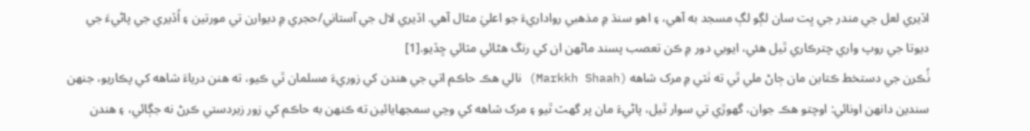اڏيري لعل جي مندر جي ڀت سان لڳو لڳ مسجد به آهي، ۽ اهو سنڌ ۾ مذهبي رواداريءَ جو اعليٰ مثال آهي. اڏيري لال جي آستاني/حجري ۾ ديوارن تي مورتين ۽ اُڏيري جي پاڻيءَ جي ديوتا جي روپ واري چترڪاري ٿيل هئي، ايوبي دور ۾ ڪن تعصب پسند ماڻهن ان کي رنگ هڻائي مٽائي ڇڏيو.[1]
ٺُڪرن جي دستخط ڪتابن مان ڄاڻ ملي ٿي ته ٺٽي ۾ مرک شاهه (Markkh Shaah) نالي هڪ حاڪم اتي جي هندن کي زوريءَ مسلمان ٿي ڪيو، ته هنن درياءَ شاهه کي پڪاريو، جنهن سندين دانهن اونائي: اوچتو هڪ جوان، گهوڙي تي سوار ٿيل، پاڻيءَ مان پر گهٽ ٿيو ۽ مرک شاهه کي وڃي سمجهايائين ته ڪنهن به حاڪم کي زور زبردستي ڪرڻ نه جڳائي، ۽ هندن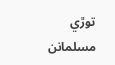توڙي مسلمانن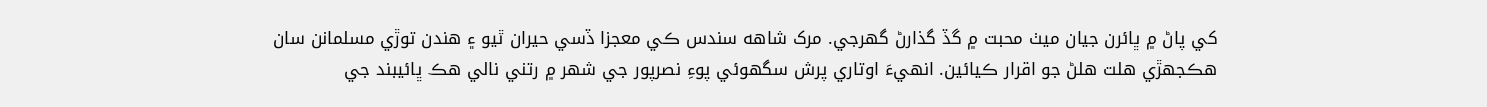کي پاڻ ۾ ڀائرن جيان ميٺ محبت ۾ گڏ گذارڻ گهرجي. مرک شاهه سندس ڪي معجزا ڏسي حيران ٿيو ۽ هندن توڙي مسلمانن سان هڪجهڙي هلت هلڻ جو اقرار ڪيائين. انهيءَ اوتاري پرش سگهوئي پوءِ نصرپور جي شهر ۾ رتني نالي هڪ ڀائيبند جي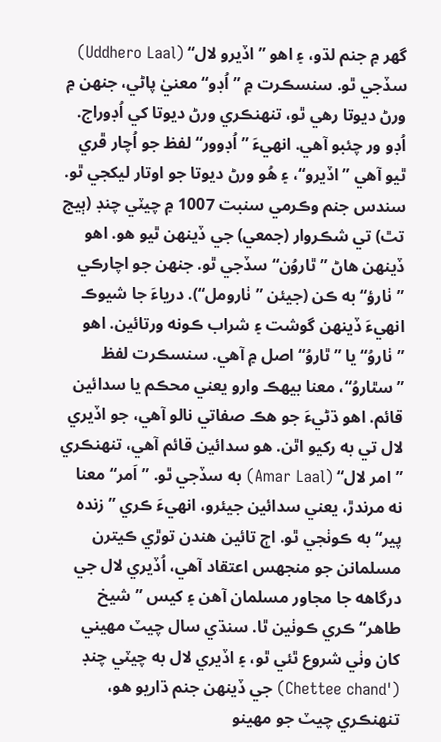گهر ۾ جنم لڌو، ۽ اهو ”اڏيرو لال“ (Uddhero Laal) سڏجي ٿو. سنسڪرت ۾ ”اُڊو“ معنيٰ پاڻي، جنهن ۾ ورڻ ديوتا رهي ٿو، تنهنڪري ورڻ ديوتا کي اُڊوراج. اُڊو ور چئبو آهي. انهيءَ ”اُڊوور“ لفظ جو اُچار ڦري ٿيو آهي ”اڏيرو“، ۽ هُو ورڻ ديوتا جو اوتار ليکجي ٿو. سندس جنم وڪرمي سنبت 1007 ۾ چيٽي چنڊ (ٻيج تٿ) تي شڪروار (جمعي) جي ڏينهن ٿيو هو. اهو ڏينهن هاڻ ”ٿاروُن“ سڏجي ٿو. جنهن جو اچارڪي ”ٺارؤ“ به ڪن (جيئن ”ٺارومل“). درياءَ جا شيوڪ انهيءَ ڏينهن گوشت ۽ شراب ڪونه ورتائين. اهو ”ٺاروُ“ يا ”ٿاروُ“ اصل ۾ آهي. سنسڪرت لفظ ”سٿاروُ“، معنا بيهڪ وارو يعني محڪم يا سدائين قائم. اهو ڌڻيءَ جو هڪ صفاتي نالو آهي، جو اڏيري لال تي به رکيو اٿن. هو سدائين قائم آهي، تنهنڪري ”امر لال“ (Amar Laal) به سڏجي ٿو. ”اَمر“ معنا نه مرندڙ، يعني سدائين جيئرو، انهيءَ ڪري ”زنده پير“ به ڪوٺجي ٿو. اڄ تائين هندن توڙي ڪيترن مسلمانن جو منجهس اعتقاد آهي، اُڏيري لال جي درگاهه جا مجاور مسلمان آهن ۽ کيس ”شيخ طاهر“ ڪري ڪوٺين ٿا. سنڌي سال چيٽ مهيني کان وٺي شروع ٿئي ٿو، ۽ اڏيري لال به چيٽي چنڊ ('Chettee chand) جي ڏينهن جنم ڌاريو هو، تنهنڪري چيٽ جو مهينو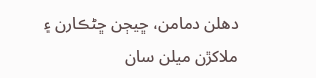دهلن دمامن، ڇيڄن ڇڻڪارن ۽ ملاکڙن ميلن سان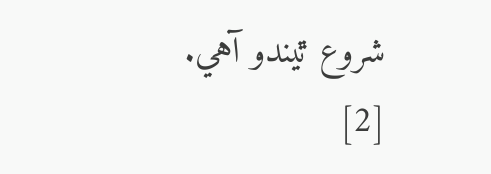شروع ٿيندو آهي. [2]